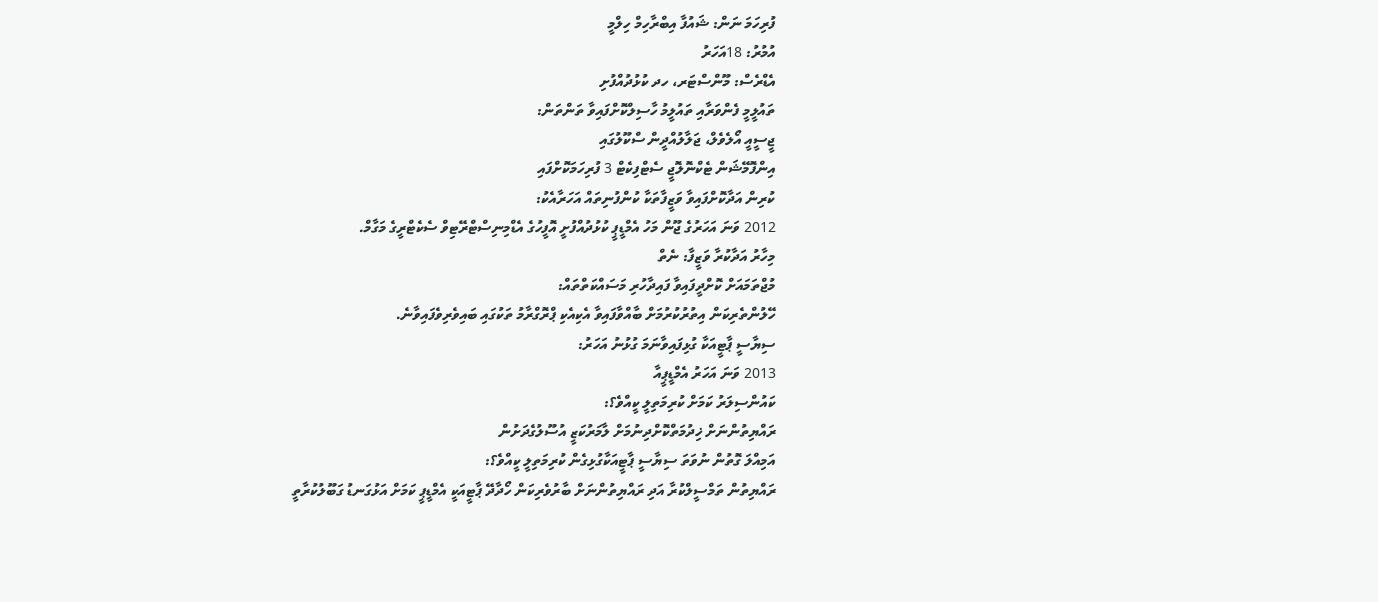ފުރިހަމަ ނަން: ޝައުފާ އިބްރާހިމް ހިލްމީ
އުމުރު: 18އަހަރު
އެޑްރެސް: މޫންސްޓަރ، ހދ ކުޅުދުއްފުށި
ތައުލީމީ ފެންވަރާއި ތައުލީމު ހާސިލްކޮށްފައިވާ ތަންތަން:
ޖީސީއީ އޯލެވެލް، ޖަލާލުއްދީން ސްކޫލުގައި
އިންފޮމޭޝަން ޓެކްނޮލޮޖީ ސެޓްފިކެޓް 3 ފުރިހަމަކޮށްފައި
ކުރިން އަދާކޮށްފައިވާ ވަޒީފާތަކާ ކުންފުނިތައް އަހަރާއެކު:
2012 ވަނަ އަހަރުގެ ޖޫން މަހު އެމްޑީޕީ ކުޅުދުއްފުށީ އޮފީހުގެ އެޑްމިނިސްޓްރޭޓިވް ސެކެޓްރީގެ މަގާމް.
މިހާރު އަދާކުރާ ވަޒީފާ: ނެތް
މުޖްތަމައަށް ކޮށްދީފައިވާ ފައިދާހުރި މަސައްކަތްތައް:
ހޭލުންތެރިކަން އިތުރުކުރުމަށް ބާއްވާފައިވާ އެކިއެކި ޕްރޮގްރާމު ތަކުގައި ބައިވެރިވެފައިވާނެ.
ސިޔާސީ ޕާޓީއަކާ ގުޅިފައިވާނަމަ ގުޅުނު އަހަރު:
2013 ވަނަ އަހަރު އެމްޑީޕީއާ
ކައުންސިލަރު ކަމަށް ކުރިމަތިލީ ކީއްވެ؟:
ރައްޔިތުންނަށް ޚިދުމަތްކޮށްދިނުމަށް ލާމަރުކަޒީ އުސޫލުގެދަށުން
އަމިއްލަ ގޮތުން ނުވަތަ ސިޔާސީ ޕާޓީއަކާގުޅިގެން ކުރިމަތިލީ ކީއްވެ؟:
ރައްޔިތުން ތަމްސީލްކުރާ އަދި ރައްޔިތުންނަށް ބާރުވެރިކަން ހޯދާދޭ ޕާޓީއަކީ އެމްޑީޕީ ކަމަށް އަޅުގަނޑު ގަބޫލުކުރާތީ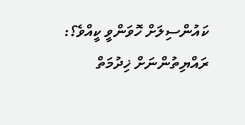ކައުންސިލަށް ހޮވަންވީ ކީއްވެ؟:
ރައްޔިތުންނަށް ޚިދުމަތް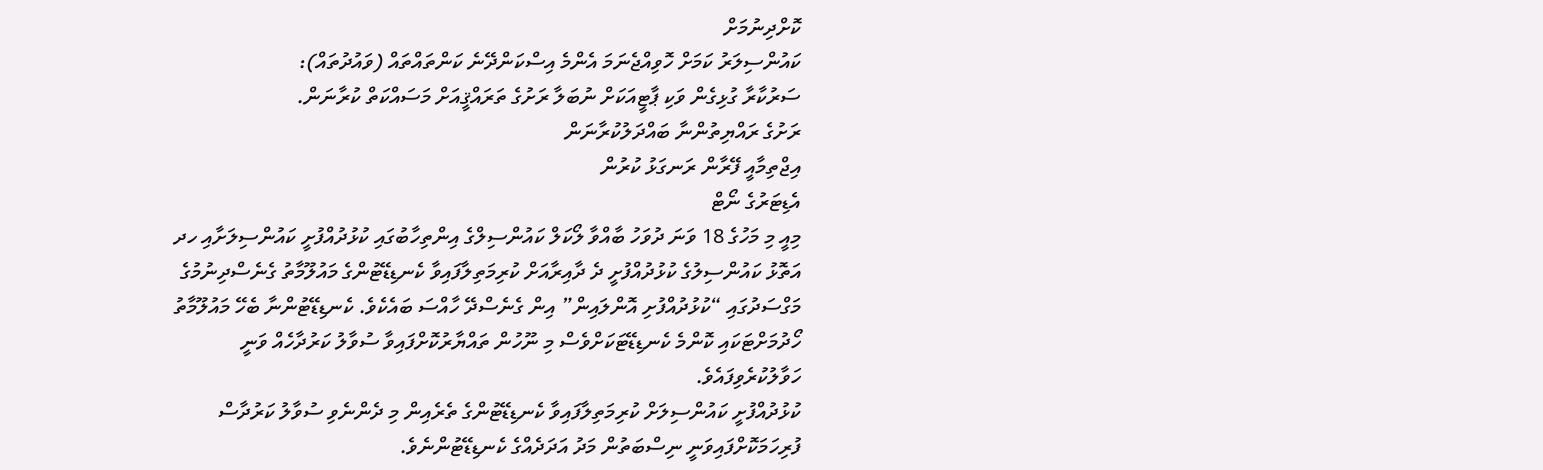ކޮށްދިނުމަށް
ކައުންސިލަރު ކަމަށް ހޮވިއްޖެނަމަ އެންމެ އިސްކަންދޭނެ ކަންތައްތައް (ވައުދުތައް):
ސަރުކާރާ ގުޅިގެން ވަކި ޕާޓީއަކަށް ނުބަލާ ރަށުގެ ތަރައްޤީއަށް މަސައްކަތް ކުރާނަން.
ރަށުގެ ރައްޔިތުންނާ ބައްދަލުކުރާނަން
އިޖްތިމާއީ ފޭރާން ރަނގަޅު ކުރުން
އެޑިޓަރުގެ ނޯޓް
މިއީ މި މަހުގެ 18 ވަނަ ދުވަހު ބާއްވާ ލޯކަލް ކައުންސިލްގެ އިންތިހާބުގައި ކުޅުދުއްފުށީ ކައުންސިލަށާއި ހދ އަތޮޅު ކައުންސިލުގެ ކުޅުދުއްފުށީ ދެ ދާއިރާއަށް ކުރިމަތިލާފައިވާ ކެނޑިޑޭޓުންގެ މައުލޫމާތު ގެނެސްދިނުމުގެ މަގްސަދުގައި “ކުޅުދުއްފުށި އޮންލައިން” އިން ގެނެސްދޭ ހާއްސަ ބައެކެވެ. ކެނޑިޑޭޓުންނާ ބެހޭ މައުލޫމާތު ހޯދުމަށްޓަކައި ކޮންމެ ކެނޑިޑޭޓަކަށްވެސް މި ނޫހުން ތައްޔާރުކޮށްފައިވާ ސުވާލު ކަރުދާހެއް ވަނީ ހަވާލުކުރެވިފައެވެ.
ކުޅުދުއްފުށީ ކައުންސިލަށް ކުރިމަތިލާފައިވާ ކެނޑިޑޭޓުންގެ ތެރެއިން މި ދެންނެވި ސުވާލު ކަރުދާސް ފުރިހަމަކޮށްފައިވަނީ ނިސްބަތުން މަދު އަދަދެއްގެ ކެނޑިޑޭޓުންނެވެ.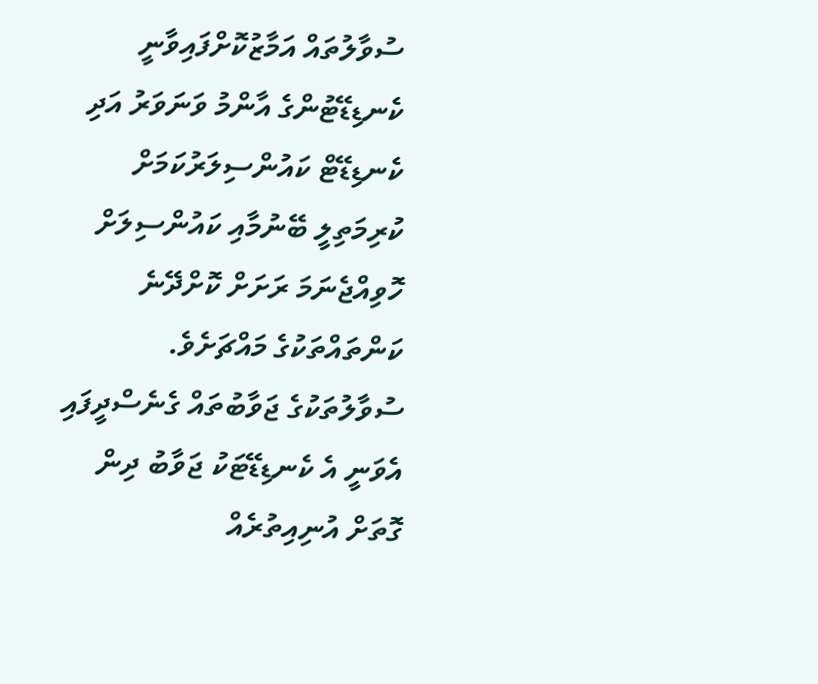ސުވާލުތައް އަމާޒުކޮށްފައިވާނީ ކެނޑިޑޭޓުންގެ އާންމު ވަނަވަރު އަދި ކެނޑިޑޭޓް ކައުންސިލަރުކަމަށް ކުރިމަތިލީ ބޭނުމާއި ކައުންސިލަށް ހޮވިއްޖެނަމަ ރަށަށް ކޮށްދޭނެ ކަންތައްތަކުގެ މައްޗަށެވެ. ސުވާލުތަކުގެ ޖަވާބުތައް ގެނެސްދީފައި އެވަނީ އެ ކެނޑިޑޭޓަކު ޖަވާބު ދިން ގޮތަށް އުނިއިތުރެއް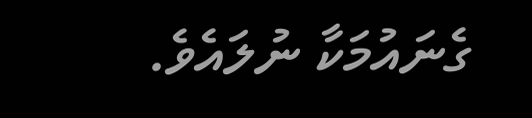ގެނައުމަކާ ނުލައެވެ.